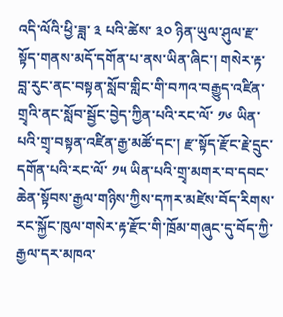འདི་ལོའི་ཕྱི་ཟླ་ ༣ པའི་ཚེས་ ༣༠ ཉིན་ཡུལ་ཤུལ་རྫ་སྟོད་གནས་མདོ་དགོན་པ་ནས་ཡིན་ཞིང་། གསེར་རྟ་བླ་རུང་ནང་བསྟན་སློབ་གླིང་གི་བཀའ་བརྒྱུད་འཛིན་གྲྭའི་ནང་སློབ་སྦྱོང་བྱེད་ཀྱིན་པའི་རང་ལོ་ ༡༦ ཡིན་པའི་གྲྭ་བསྟན་འཛིན་རྒྱ་མཚོ་དང་། རྫ་སྟོད་རྫོང་རྗེ་དྲུང་དགོན་པའི་རང་ལོ་ ༡༥ ཡིན་པའི་གྲྭ་མགར་བ་དབང་ཆེན་སྟོབས་རྒྱལ་གཉིས་ཀྱིས་དཀར་མཛེས་བོད་རིགས་རང་སྐྱོང་ཁུལ་གསེར་རྟ་རྫོང་གི་ཁྲོམ་གཞུང་དུ་བོད་ཀྱི་རྒྱལ་དར་མཁའ་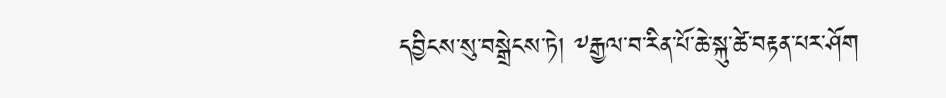དབྱིངས་སུ་བསྒྲེངས་ཏེ། ༸རྒྱལ་བ་རིན་པོ་ཆེ་སྐུ་ཚེ་བརྟན་པར་ཤོག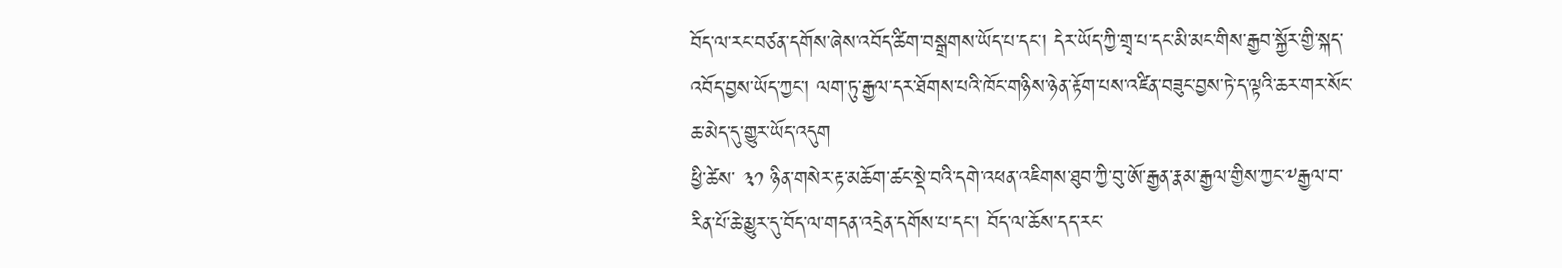བོད་ལ་རང་བཙན་དགོས་ཞེས་འབོད་ཚིག་བསྒྲགས་ཡོད་པ་དང་། དེར་ཡོད་ཀྱི་གྲྭ་པ་དང་མི་མང་གིས་རྒྱབ་སྐྱོར་གྱི་སྐད་འབོད་བྱས་ཡོད་ཀྱང་། ལག་ཏུ་རྒྱལ་དར་ཐོགས་པའི་ཁོང་གཉིས་ཉེན་རྟོག་པས་འཛིན་བཟུང་བྱས་ཏེ་ད་ལྟའི་ཆར་གར་སོང་ཆ་མེད་དུ་གྱུར་ཡོད་འདུག
ཕྱི་ཚེས་ ༣༡ ཉིན་གསེར་རྟ་མཆོག་ཚང་སྡེ་བའི་དགེ་འཕན་འཇིགས་ཐུབ་ཀྱི་བུ་ཨོ་རྒྱན་རྣམ་རྒྱལ་གྱིས་ཀྱང་༸རྒྱལ་བ་རིན་པོ་ཆེ་མྱུར་དུ་བོད་ལ་གདན་འདྲེན་དགོས་པ་དང་། བོད་ལ་ཆོས་དད་རང་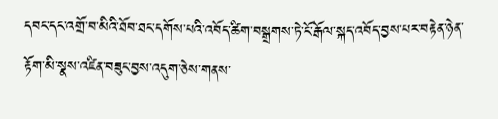དབང་དང་འགྲོ་བ་མིའི་ཐོབ་ཐང་དགོས་པའི་འབོད་ཚིག་བསྒྲགས་ཏེ་ངོ་རྒོལ་སྐད་འབོད་བྱས་པར་བརྟེན་ཉེན་རྟོག་མི་སྣས་འཛིན་བཟུང་བྱས་འདུག་ཅེས་གནས་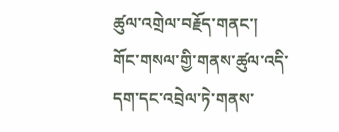ཚུལ་འགྲེལ་བརྗོད་གནང་།
གོང་གསལ་གྱི་གནས་ཚུལ་འདི་དག་དང་འབྲེལ་ཏེ་གནས་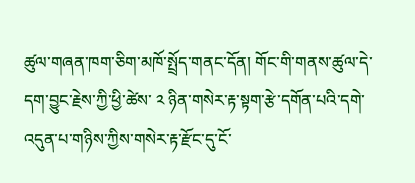ཚུལ་གཞན་ཁག་ཅིག་མཁོ་སྤྲོད་གནང་དོན། གོང་གི་གནས་ཚུལ་དེ་དག་བྱུང་རྗེས་ཀྱི་ཕྱི་ཚེས་ ༢ ཉིན་གསེར་རྟ་སྟག་རྩེ་དགོན་པའི་དགེ་འདུན་པ་གཉིས་ཀྱིས་གསེར་རྟ་རྫོང་དུ་ངོ་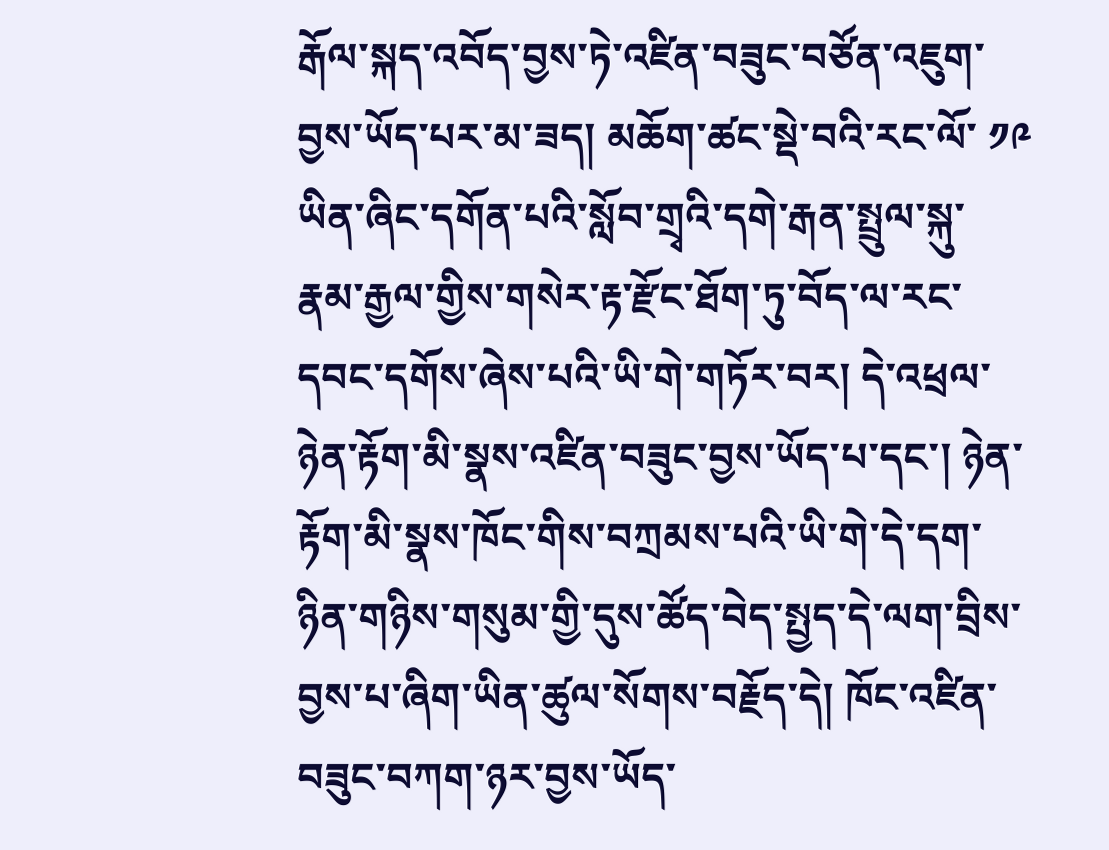རྒོལ་སྐད་འབོད་བྱས་ཏེ་འཛིན་བཟུང་བཙོན་འཇུག་བྱས་ཡོད་པར་མ་ཟད། མཆོག་ཚང་སྡེ་བའི་རང་ལོ་ ༡༩ ཡིན་ཞིང་དགོན་པའི་སློབ་གྲྭའི་དགེ་རྒན་སྤྲུལ་སྐུ་རྣམ་རྒྱལ་གྱིས་གསེར་རྟ་རྫོང་ཐོག་ཏུ་བོད་ལ་རང་དབང་དགོས་ཞེས་པའི་ཡི་གེ་གཏོར་བར། དེ་འཕྲལ་ཉེན་རྟོག་མི་སྣས་འཛིན་བཟུང་བྱས་ཡོད་པ་དང་། ཉེན་རྟོག་མི་སྣས་ཁོང་གིས་བཀྲམས་པའི་ཡི་གེ་དེ་དག་ཉིན་གཉིས་གསུམ་གྱི་དུས་ཚོད་བེད་སྤྱད་དེ་ལག་བྲིས་བྱས་པ་ཞིག་ཡིན་ཚུལ་སོགས་བརྗོད་དེ། ཁོང་འཛིན་བཟུང་བཀག་ཉར་བྱས་ཡོད་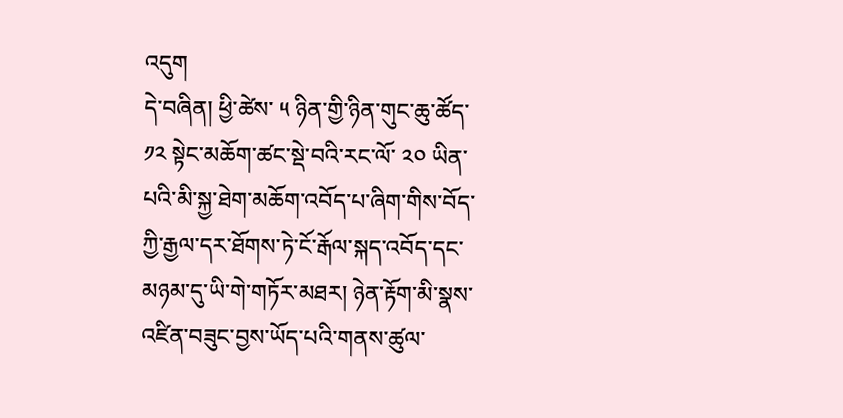འདུག
དེ་བཞིན། ཕྱི་ཚེས་ ༥ ཉིན་གྱི་ཉིན་གུང་ཆུ་ཚོད་ ༡༢ སྟེང་མཆོག་ཚང་སྡེ་བའི་རང་ལོ་ ༢༠ ཡིན་པའི་མི་སྐྱ་ཐེག་མཆོག་འབོད་པ་ཞིག་གིས་བོད་ཀྱི་རྒྱལ་དར་ཐོགས་ཏེ་ངོ་རྒོལ་སྐད་འབོད་དང་མཉམ་དུ་ཡི་གེ་གཏོར་མཐར། ཉེན་རྟོག་མི་སྣས་འཛིན་བཟུང་བྱས་ཡོད་པའི་གནས་ཚུལ་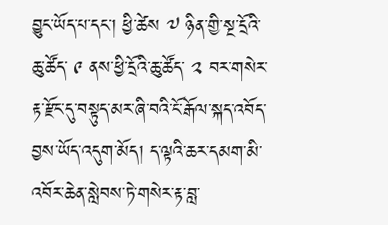བྱུང་ཡོད་པ་དང་། ཕྱི་ཚེས ༧ ཉིན་གྱི་སྔ་དྲོའི་ཆུ་ཚོད་ ༩ ནས་ཕྱི་དྲོའི་ཆུ་ཚོད་ ༢ བར་གསེར་རྟ་རྫོང་དུ་བསྟུད་མར་ཞི་བའི་ངོ་རྒོལ་སྐད་འབོད་བྱས་ཡོད་འདུག་མོད། ད་ལྟའི་ཆར་དམག་མི་འབོར་ཆེན་སླེབས་ཏེ་གསེར་རྟ་བླ་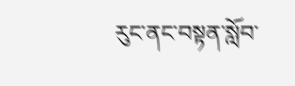རུང་ནང་བསྟན་སློབ་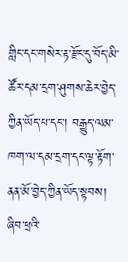གླིང་དང་གསེར་རྟ་རྫོང་དུ་བོད་མི་ཚོར་དམ་དྲག་ཤུགས་ཆེར་བྱེད་ཀྱིན་ཡོད་པ་དང་། བརྒྱུད་ལམ་ཁག་ལ་དམ་དྲག་དང་ལྟ་རྟོག་ནན་མོ་བྱེད་ཀྱིན་ཡོད་སྟབས། ཞིབ་ཕྲའི་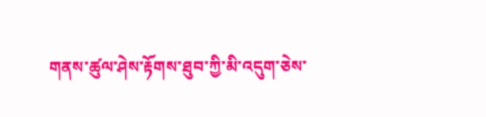གནས་ཚུལ་ཤེས་རྟོགས་ཐུབ་ཀྱི་མི་འདུག་ཅེས་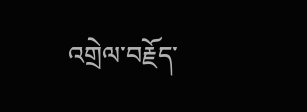འགྲེལ་བརྗོད་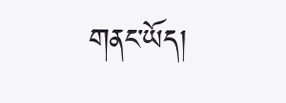གནང་ཡོད།